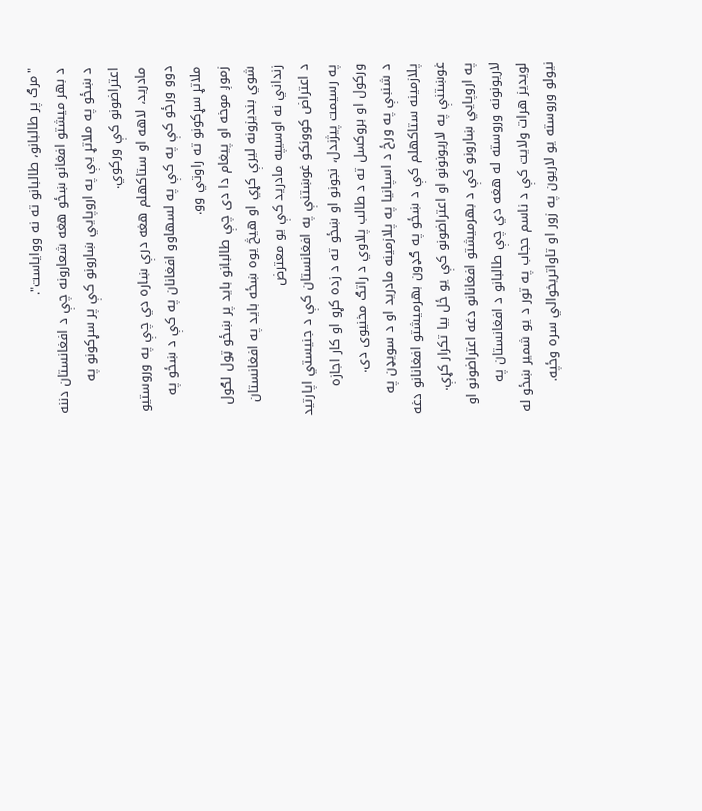"مرګ پر طالبانو، طالبانو ته نه ووایاست".
د بهر میشتو افغانو ښځو هغه شعارونه چې د افغانستان دننه د ښځو په ملاتړ يې په اروپايي ښارونو کې پر سړکونو په اعتراضونو کې ورکوي.
مادرید، لاهه او ستاکهلم هغه درې ښاره دي چې په وروستیو دوو ورځو کې په کې په لسهاوو افغانان په کې د ښځو په ملاتړ سړکونو ته راوتي وو.
زموږ موخه او پیغام دا دی چې طالبانو باید پر ښځو ټول لګول شوي بندیزونه لیرې کړي او هیڅ یوه ښځه باید په افغانستان زنداني نه اوسيپه مادرید کې یو معترض
د اعتراض کوونکو غوښتنې په افغانستان کې د جنیستي اپارتید په رسیمت پیژندل، نجونو او ښځو ته د زده کړو او کار اجازه ورکول او بروکسل ته د طالب پلاوي د راتګ مخنیوی دی.
د شنبې په ورځ د اسپانیا په پلازمینه مادرید او د سویډن په پلازمینه ستاکهلم کې د ښځو په ګډون بهرمیشتو افغانانو دغه غوښتنې په لاریونونو او اعتراضونو کې یو ځل بیا تکرار کړې.
په اروپايي ښارونو کې د بهرمیشتو افغانانو دغه اعتراضونو او لاریونونه وروسته له هغه دي چې طالبانو د افغانستان په لویدیز هرات ولایت کې د ناسم حجاب په تور د یو شمیر ښځو له نیولو وروسته یو لاریون په زور او تاواتریخوالي سره وځپه.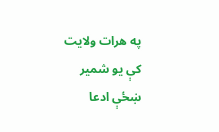په هرات ولایت کې یو شمیر ښځې ادعا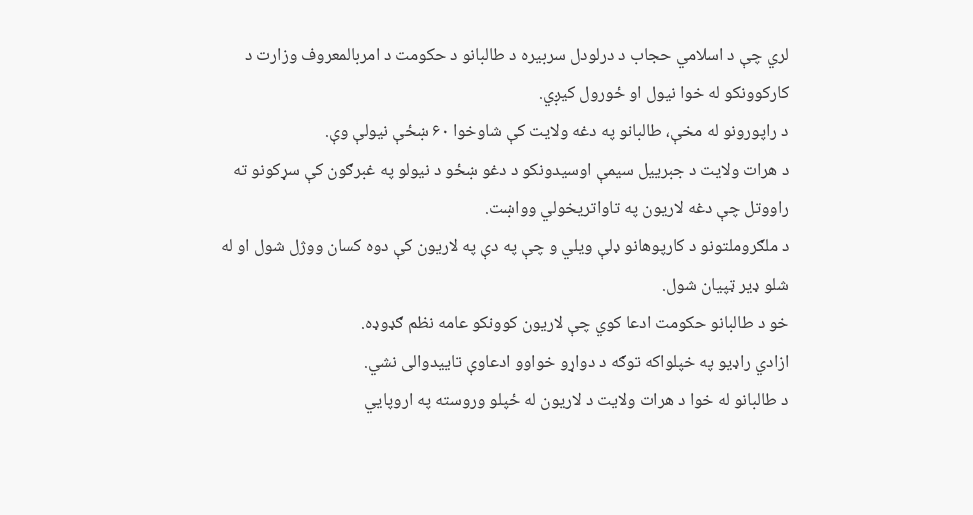لري چې د اسلامي حجاب د درلودل سربیره د طالبانو د حکومت د امربالمعروف وزارت د کارکوونکو له خوا نیول او ځورول کیږي.
د راپورونو له مخې، طالبانو په دغه ولایت کې شاوخوا ۶۰ ښځې نیولې وې.
د هرات ولایت د جبرییل سیمې اوسیدونکو د دغو ښځو د نیولو په غبرګون کې سړکونو ته راووتل چې دغه لاریون په تاواتریخولي وواښت.
د ملګروملتونو د کارپوهانو ډلې ویلي و چې په دې په لاریون کې دوه کسان ووژل شول او له شلو ډیر ټپیان شول.
خو د طالبانو حکومت ادعا کوي چې لاریون کوونکو عامه نظم ګډوډه.
ازادي راډیو په خپلواکه توګه د دواړو خواوو ادعاوې تاییدوالی نشي.
د طالبانو له خوا د هرات ولایت د لاریون له ځپلو وروسته په اروپايي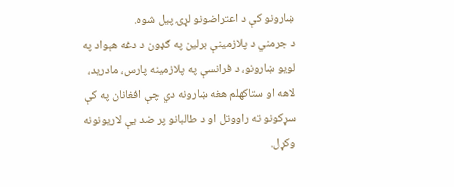ښارونو کې د اعتراضونو لړۍ پیل شوه.
د جرمني د پلازمینې برلین په ګډون د دغه هېواد په لویو ښارونو، د فرانسې په پلازمینه پارس، مادرید، لاهه او ستاکهلم هغه ښارونه دي چې افغانان په کې سړکونو ته راووتل او د طالبانو پر ضد يې لاریونونه وکړل.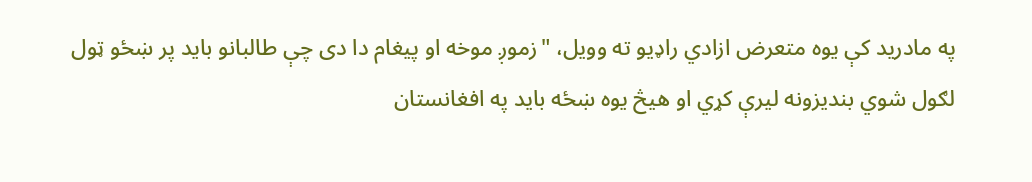په مادرید کې یوه متعرض ازادي راډیو ته وویل، "زموږ موخه او پیغام دا دی چې طالبانو باید پر ښځو ټول لګول شوي بندیزونه لیرې کړي او هیڅ یوه ښځه باید په افغانستان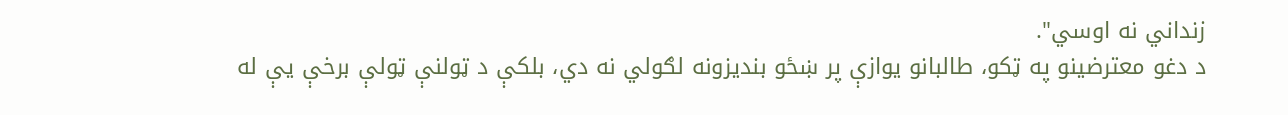زنداني نه اوسي".
د دغو معترضینو په ټکو، طالبانو یوازې پر ښځو بندیزونه لګولي نه دي، بلکې د ټولنې ټولې برخې يې له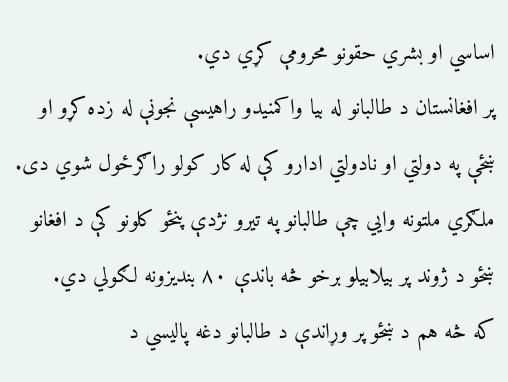اساسي او بشري حقونو محرومې کړي دي.
پر افغانستان د طالبانو له بیا واکمنیدو راهیسې نجونې له زده کړو او ښځې په دولتي او نادولتي ادارو کې له کار کولو راګرځول شوي دی.
ملګري ملتونه وايي چې طالبانو په تیرو نژدې پنځو کلونو کې د افغانو ښځو د ژوند پر بیلابیلو برخو څه باندې ۸۰ بندیزونه لګولي دي.
که څه هم د ښځو پر وړاندې د طالبانو دغه پالیسي د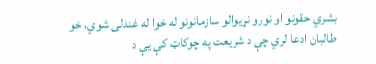بشري حقونو او نورو نړیوالو سازمانونو له خوا له غندلی شوي، خو طالبان ادعا لري چې د شریعت په چوکاټ کې يې د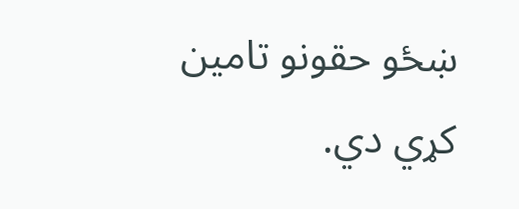ښځو حقونو تامین کړي دي.